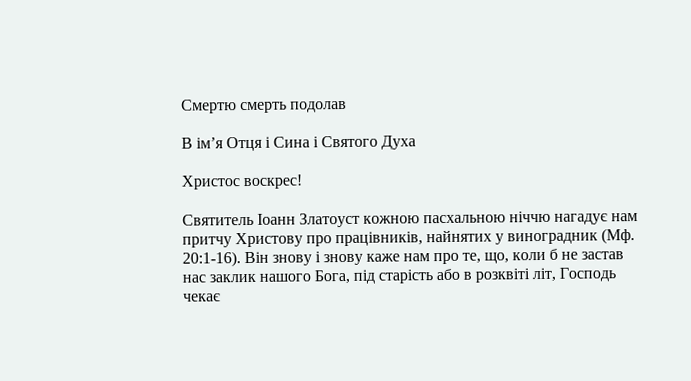Смертю смерть подолав

В ім’я Отця і Сина і Святого Духа

Христос воскрес!

Святитель Іоанн Златоуст кожною пасхальною ніччю нагадує нам притчу Христову про працівників, найнятих у виноградник (Мф. 20:1-16). Він знову і знову каже нам про те, що, коли б не застав нас заклик нашого Бога, під старість або в розквіті літ, Господь чекає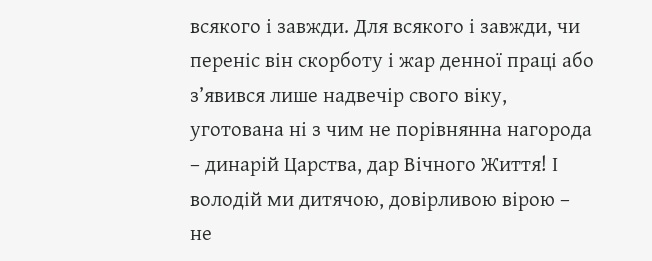всякого і завжди. Для всякого і завжди, чи переніс він скорботу і жар денної праці або з’явився лише надвечір свого віку, уготована ні з чим не порівнянна нагорода – динарій Царства, дар Вічного Життя! І володій ми дитячою, довірливою вірою – не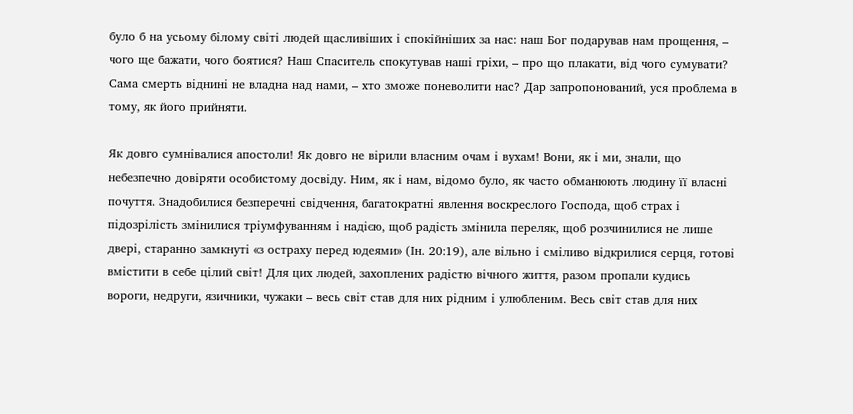було б на усьому білому світі людей щасливіших і спокійніших за нас: наш Бог подарував нам прощення, – чого ще бажати, чого боятися? Наш Спаситель спокутував наші гріхи, – про що плакати, від чого сумувати? Сама смерть віднині не владна над нами, – хто зможе поневолити нас? Дар запропонований, уся проблема в тому, як його прийняти.

Як довго сумнівалися апостоли! Як довго не вірили власним очам і вухам! Вони, як і ми, знали, що небезпечно довіряти особистому досвіду. Ним, як і нам, відомо було, як часто обманюють людину її власні почуття. Знадобилися безперечні свідчення, багатократні явлення воскреслого Господа, щоб страх і підозрілість змінилися тріумфуванням і надією, щоб радість змінила переляк, щоб розчинилися не лише двері, старанно замкнуті «з остраху перед юдеями» (Ін. 20:19), але вільно і сміливо відкрилися серця, готові вмістити в себе цілий світ! Для цих людей, захоплених радістю вічного життя, разом пропали кудись вороги, недруги, язичники, чужаки – весь світ став для них рідним і улюбленим. Весь світ став для них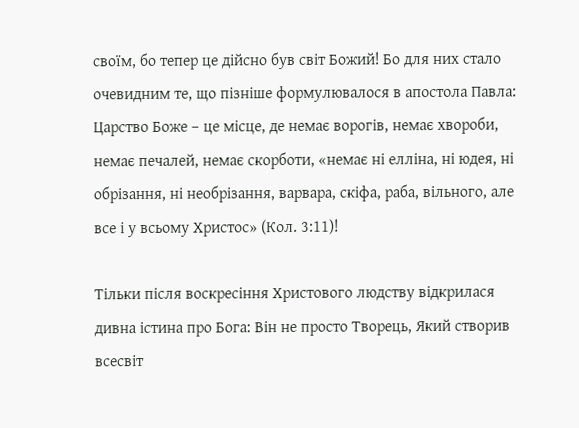своїм, бо тепер це дійсно був світ Божий! Бо для них стало очевидним те, що пізніше формулювалося в апостола Павла: Царство Боже – це місце, де немає ворогів, немає хвороби, немає печалей, немає скорботи, «немає ні елліна, ні юдея, ні обрізання, ні необрізання, варвара, скіфа, раба, вільного, але все і у всьому Христос» (Кол. 3:11)!

Тільки після воскресіння Христового людству відкрилася дивна істина про Бога: Він не просто Творець, Який створив всесвіт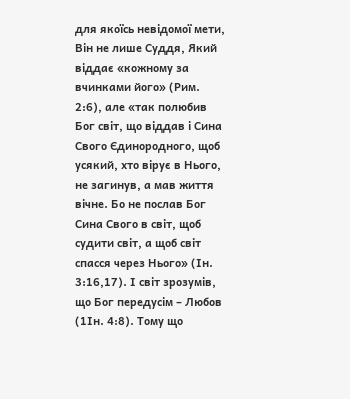для якоїсь невідомої мети, Він не лише Суддя, Який віддає «кожному за вчинками його» (Рим. 2:6), але «так полюбив Бог світ, що віддав і Сина Свого Єдинородного, щоб усякий, хто вірує в Нього, не загинув, а мав життя вічне. Бо не послав Бог Сина Свого в світ, щоб судити світ, а щоб світ спасся через Нього» (Ін. 3:16,17). І світ зрозумів, що Бог передусім – Любов (1Ін. 4:8). Тому що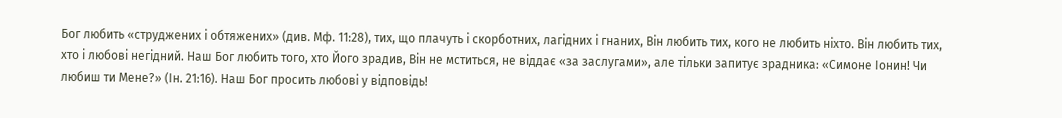Бог любить «струджених і обтяжених» (див. Мф. 11:28), тих, що плачуть і скорботних, лагідних і гнаних, Він любить тих, кого не любить ніхто. Він любить тих, хто і любові негідний. Наш Бог любить того, хто Його зрадив, Він не мститься, не віддає «за заслугами», але тільки запитує зрадника: «Симоне Іонин! Чи любиш ти Мене?» (Ін. 21:16). Наш Бог просить любові у відповідь!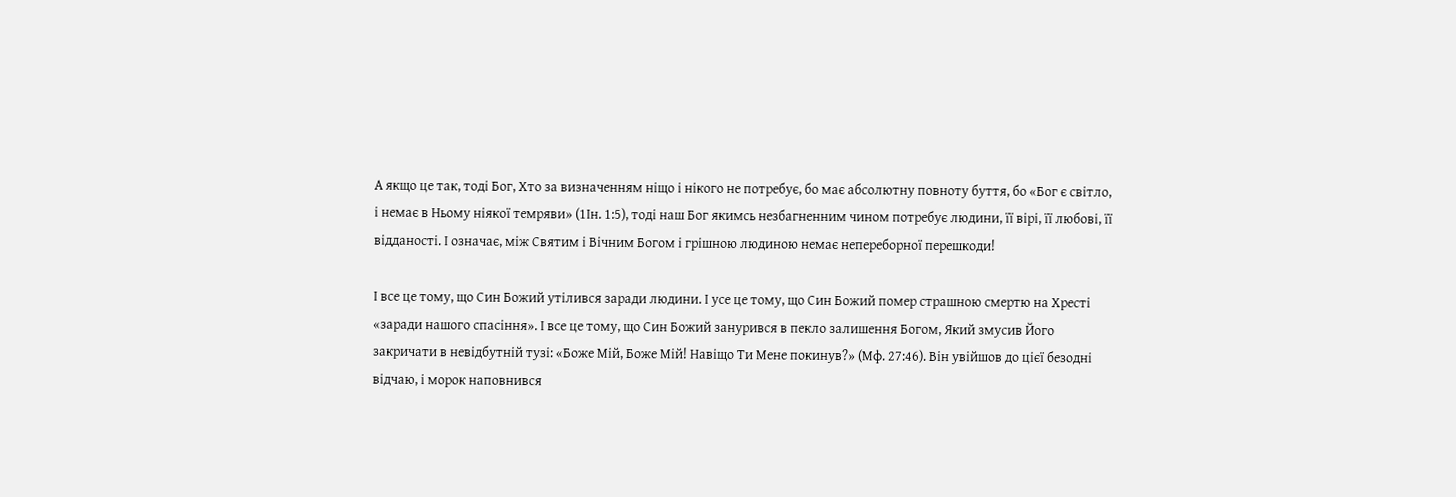А якщо це так, тоді Бог, Хто за визначенням ніщо і нікого не потребує, бо має абсолютну повноту буття, бо «Бог є світло, і немає в Ньому ніякої темряви» (1Ін. 1:5), тоді наш Бог якимсь незбагненним чином потребує людини, її вірі, її любові, її відданості. І означає, між Святим і Вічним Богом і грішною людиною немає непереборної перешкоди!

І все це тому, що Син Божий утілився заради людини. І усе це тому, що Син Божий помер страшною смертю на Хресті «заради нашого спасіння». І все це тому, що Син Божий занурився в пекло залишення Богом, Який змусив Його закричати в невідбутній тузі: «Боже Мій, Боже Мій! Навіщо Ти Мене покинув?» (Мф. 27:46). Він увійшов до цієї безодні відчаю, і морок наповнився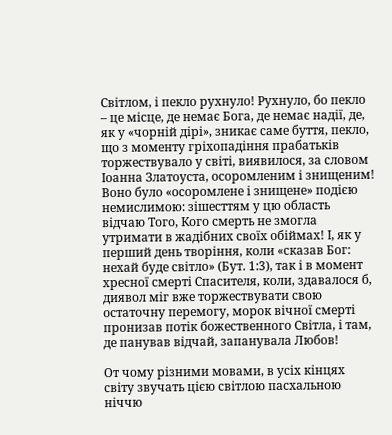Світлом, і пекло рухнуло! Рухнуло, бо пекло – це місце, де немає Бога, де немає надії, де, як у «чорній дірі», зникає саме буття, пекло, що з моменту гріхопадіння прабатьків торжествувало у світі, виявилося, за словом Іоанна Златоуста, осоромленим і знищеним! Воно було «осоромлене і знищене» подією немислимою: зішесттям у цю область відчаю Того, Кого смерть не змогла утримати в жадібних своїх обіймах! І, як у перший день творіння, коли «сказав Бог: нехай буде світло» (Бут. 1:3), так і в момент хресної смерті Спасителя, коли, здавалося б, диявол міг вже торжествувати свою остаточну перемогу, морок вічної смерті пронизав потік божественного Світла, і там, де панував відчай, запанувала Любов!

От чому різними мовами, в усіх кінцях світу звучать цією світлою пасхальною ніччю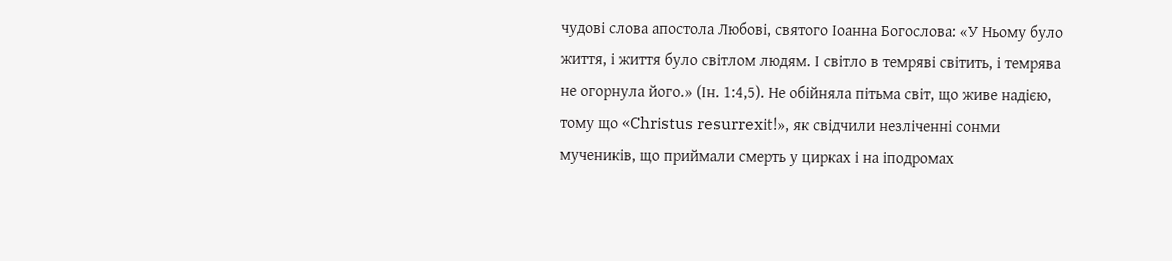чудові слова апостола Любові, святого Іоанна Богослова: «У Ньому було життя, і життя було світлом людям. І світло в темряві світить, і темрява не огорнула його.» (Ін. 1:4,5). Не обійняла пітьма світ, що живе надією, тому що «Chrіstus resurrexіt!», як свідчили незліченні сонми мучеників, що приймали смерть у цирках і на іподромах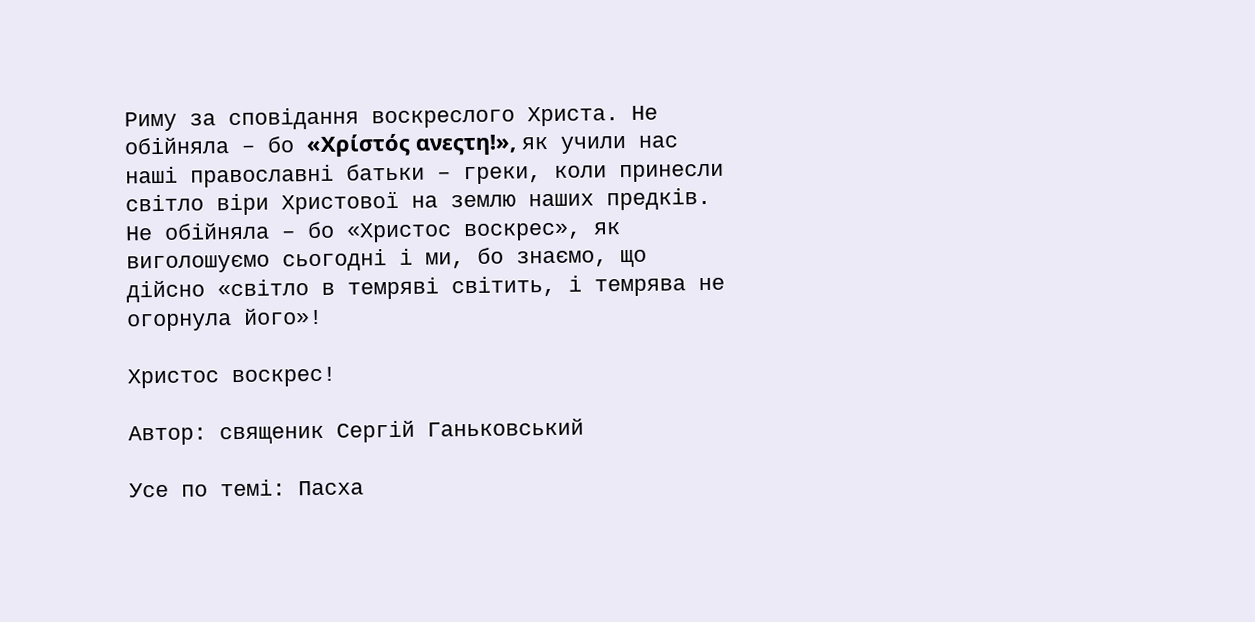Риму за сповідання воскреслого Христа. Не обійняла – бо «Χρίστός ανεςτη!», як учили нас наші православні батьки – греки, коли принесли світло віри Христової на землю наших предків. Не обійняла – бо «Христос воскрес», як виголошуємо сьогодні і ми, бо знаємо, що дійсно «світло в темряві світить, і темрява не огорнула його»!

Христос воскрес!

Автор: священик Сергій Ганьковський

Усе по темі: Пасха